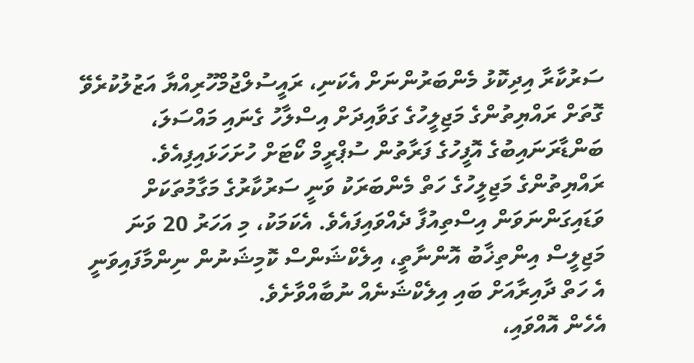ސަރުކާރާ އިދިކޮޅު މެންބަރުންނަށް އެކަނި، ރައީސުލްޖުމްހޫރިއްޔާ އަޒުލުކުރެވޭ ގޮތަށް ރައްޔިތުންގެ މަޖިލީހުގެ ގަވާއިދަށް އިސްލާހު ގެނައި މައްސަލަ، ބަންޑާރަނައިބުގެ އޮފީހުގެ ފަރާތުން ސުޕްރީމް ކޯޓަށް ހުށަހަޅައިފިއެވެ.
ރައްޔިތުންގެ މަޖިލީހުގެ ހަތް މެންބަރަކު ވަނީ ސަރުކާރުގެ މަގާމުތަކަށް ވަޑައިގަންނަވަން އިސްތިއުފާ ދެއްވައިފައެވެ. އެކަމަކު، މި އަހަރު 20 ވަނަ މަޖިލީސް އިންތިޚާބު އޮންނާތީ، އިލެކްޝަންސް ކޮމިޝަނުން ނިންމާފައިވަނީ އެ ހަތް ދާއިރާއަށް ބައި އިލެކްޝަނެއް ނުބާއްވާށެވެ.
އެހެން އޮއްވައި،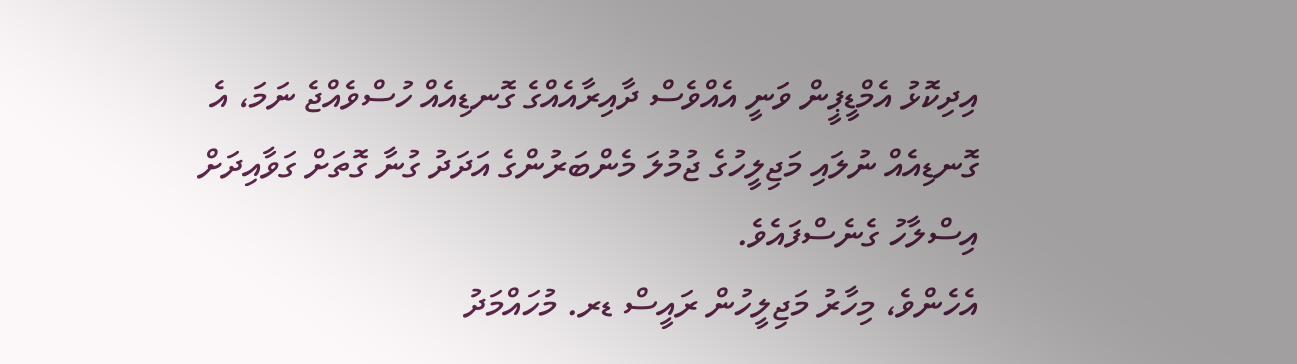އިދިކޮޅު އެމްޑީޕީން ވަނީ އެއްވެސް ދާއިރާއެއްގެ ގޮނޑިއެއް ހުސްވެއްޖެ ނަމަ، އެ ގޮނޑިއެއް ނުލައި މަޖިލީހުގެ ޖުމުލަ މެންބަރުންގެ އަދަދު ގުނާ ގޮތަށް ގަވާއިދަށް އިސްލާހު ގެނެސްފައެވެ.
އެހެންވެ، މިހާރު މަޖިލީހުން ރައީސް ޑރ. މުހައްމަދު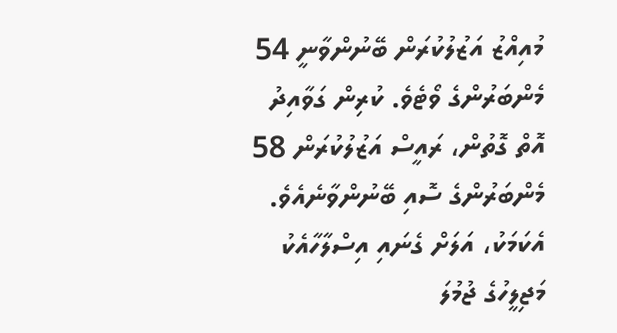މުއިއްޒު އަޒުލުކުރަން ބޭނުންވާނީ 54 މެންބަރުންގެ ވޯޓެވެ. ކުރިން ގަވާއިދު އޮތް ގޮތުން، ރައީސް އަޒުލުކުރަން 58 މެންބަރުންގެ ސޮއި ބޭނުންވާނެއެވެ.
އެކަމަކު، އަލަށް ގެނައި އިސްލާހާއެކު މަޖިލީހުގެ ޖުމުލަ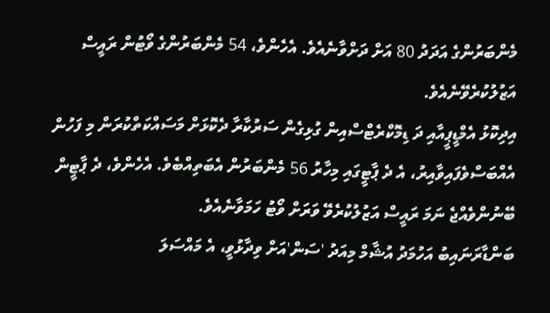މެންބަރުންގެ އަދަދު 80 އަށް ދަށްވާނެއެވެ. އެހެންވެ، 54 މެންބަރުންގެ ވޯޓުން ރައީސް އަޒުލުކުރެވޭނެއެވެ.
އިދިކޮޅު އެމްޑީޕީއާއި ދަ ޑިމޮކްރެޓްސްއިން ގުޅިގެން ސަރުކާރާ ދެކޮޅަށް މަސައްކަތްކުރަން މި ފަހުން އެއްބަސްވެފައިވާއިރު، އެ ދެ ޕާޓީގައި މިހާރު 56 މެންބަރުން އެބަތިއްބެވެ. އެހެންވެ، ދެ ޕާޓީން ބޭނުންވެއްޖެ ނަމަ ރައީސް އަޒުލުކުރެވޭ ވަރަށް ވޯޓު ހަމަވާނެއެވެ.
ބަންޑާރަނައިބު އަހުމަދު އުޝާމް މިއަދު 'ސަން'އަށް ވިދާޅުވީ، އެ މައްސަލަ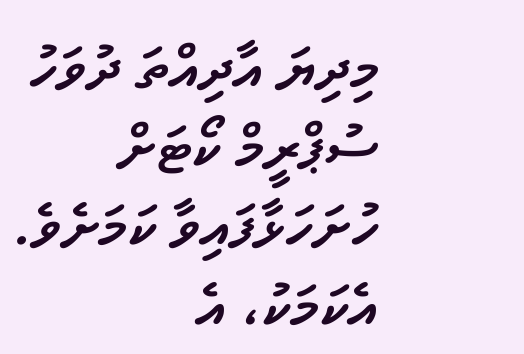މިދިޔަ އާދިއްތަ ދުވަހު ސުޕްރީމް ކޯޓަށް ހުށަހަޅާފައިވާ ކަމަށެވެ. އެކަމަކު، އެ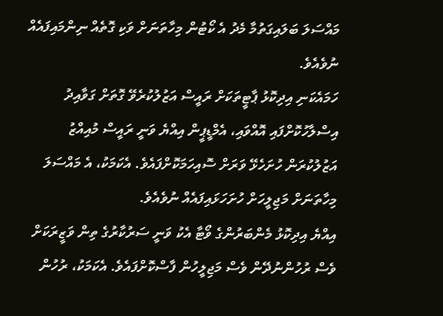މައްސަލަ ބަލައިގަތުމާ މެދު އެ ކޯޓުން މިހާތަނަށް ވަކި ގޮތެއް ނިންމައިފައެއް ނުވެއެވެ.
ހަމައެކަނި އިދިކޮޅު ޕާޓީތަކަށް ރައީސް އަޒުލުކުރެވޭ ގޮތަށް ގަވާއިދު އިސްލާހުކޮށްފައި އޮއްވައި، އެމްޑީޕީން އިއްޔެ ވަނީ ރައީސް މުއިއްޒު އަޒުލުކުރަން ހުށަހެޅޭ ވަރަށް ސޮއިހަމަކޮށްފައެވެ. އެކަމަކު، އެ މައްސަލަ މިހާތަނަށް މަޖިލީހަށް ހުށަހަޅައިފައެއް ނުވެއެވެ.
އިއްޔެ އިދިކޮޅު މެންބަރުންގެ ވޯޓާ އެކު ވަނީ ސަރުކާރުގެ ތިން ވަޒީރަކަށް ވެސް ރުހުންނުދޭން ވެސް މަޖިލީހުން ފާސްކޮށްފައެވެ. އެކަމަކު، ރުހުން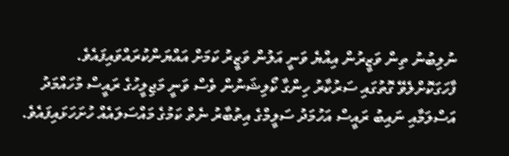ނުލިބުނު ތިން ވަޒީރުން އިއްޔެ ވަނީ އަލުން ވަޒީރު ކަމަށް އައްޔަންކުރައްވައިފައެވެ.
ފާހަގަކޮށްލެވޭ ގޮތުގައި ސަރުކާރު ހިންގާ ކޯލިޝަނުން ވެސް ވަނީ މަޖިލީހުގެ ރައީސް މުހައްމަދު އަސްލަމާއި ނައިބު ރައީސް އަހުމަދު ސަލީމްގެ އިތުބާރު ނެތް ކަމުގެ މައްސަލައެއް ހުށަހަޅައިފައެވެ.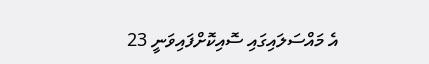އެ މައްސަލައިގައި ސޮއިކޮށްފައިވަނީ 23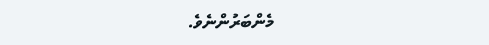މެންބަރުންނެވެ.